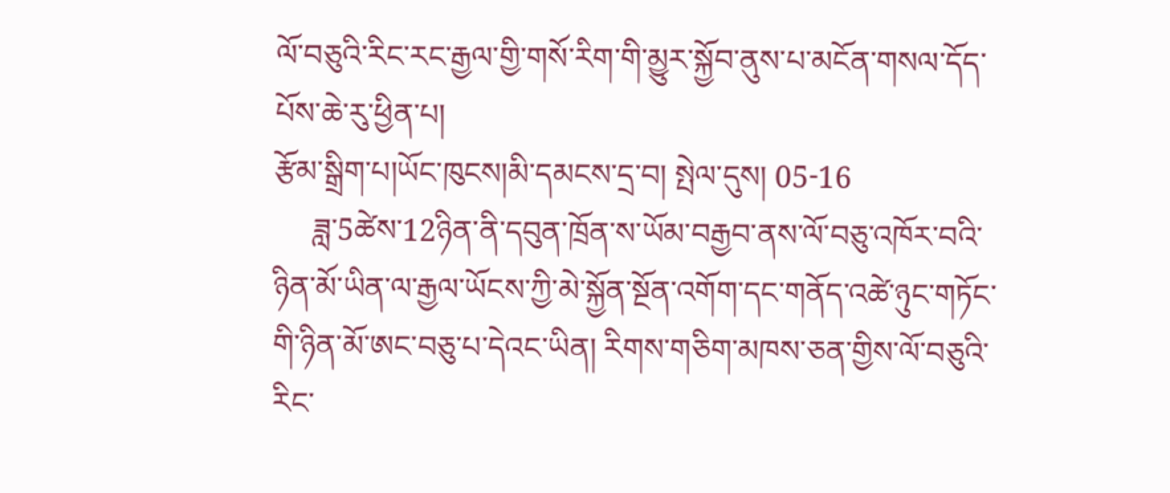ལོ་བཅུའི་རིང་རང་རྒྱལ་གྱི་གསོ་རིག་གི་མྱུར་སྐྱོབ་ནུས་པ་མངོན་གསལ་དོད་པོས་ཆེ་རུ་ཕྱིན་པ།
རྩོམ་སྒྲིག་པ།ཡོང་ཁུངས།མི་དམངས་དྲ་བ། སྤེལ་དུས། 05-16
     ཟླ་5ཚེས་12ཉིན་ནི་དབུན་ཁྲོན་ས་ཡོམ་བརྒྱབ་ནས་ལོ་བཅུ་འཁོར་བའི་ཉིན་མོ་ཡིན་ལ་རྒྱལ་ཡོངས་ཀྱི་མེ་སྐྱོན་སྔོན་འགོག་དང་གནོད་འཚེ་ཉུང་གཏོང་གི་ཉིན་མོ་ཨང་བཅུ་པ་དེའང་ཡིན། རིགས་གཅིག་མཁས་ཅན་གྱིས་ལོ་བཅུའི་རིང་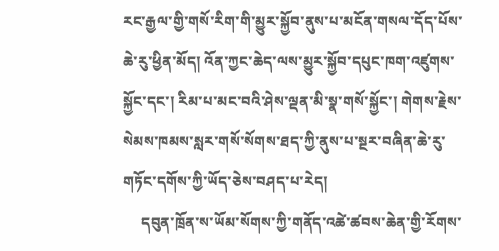རང་རྒྱལ་གྱི་གསོ་རིག་གི་མྱུར་སྐྱོབ་ནུས་པ་མངོན་གསལ་དོད་པོས་ཆེ་རུ་ཕྱིན་མོད། འོན་ཀྱང་ཆེད་ལས་མྱུར་སྐྱོབ་དཔུང་ཁག་འཛུགས་སྐྱོང་དང་། རིམ་པ་མང་བའི་ཤེས་ལྡན་མི་སྣ་གསོ་སྐྱོང་། གེགས་རྗེས་སེམས་ཁམས་སླར་གསོ་སོགས་ཐད་ཀྱི་ནུས་པ་སྔར་བཞིན་ཆེ་རུ་གཏོང་དགོས་ཀྱི་ཡོད་ཅེས་བཤད་པ་རེད།
     དབུན་ཁྲོན་ས་ཡོམ་སོགས་ཀྱི་གནོད་འཚེ་ཚབས་ཆེན་གྱི་རོགས་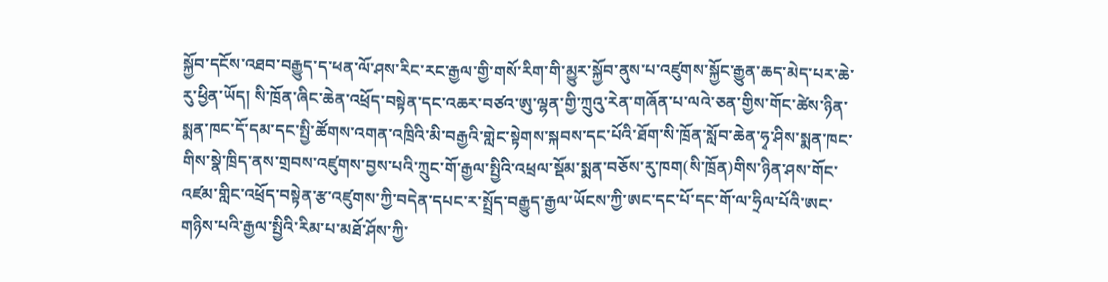སྐྱོབ་དངོས་འཐབ་བརྒྱུད་ད་ཕན་ལོ་ཤས་རིང་རང་རྒྱལ་གྱི་གསོ་རིག་གི་མྱུར་སྐྱོབ་ནུས་པ་འཛུགས་སྐྱོང་རྒྱུན་ཆད་མེད་པར་ཆེ་རུ་ཕྱིན་ཡོད། སི་ཁྲོན་ཞིང་ཆེན་འཕྲོད་བསྟེན་དང་འཆར་བཙའ་ཨུ་ལྷན་གྱི་ཀྲུའུ་རེན་གཞོན་པ་ལའེ་ཅན་གྱིས་གོང་ཚེས་ཉིན་སྨན་ཁང་དོ་དམ་དང་སྤྱི་ཚོགས་འགན་འཁྲིའི་མི་བརྒྱའི་གླེང་སྟེགས་སྐབས་དང་པོའི་ཐོག་སི་ཁྲོན་སློབ་ཆེན་ཧྭ་ཤིས་སྨན་ཁང་གིས་སྣེ་ཁྲིད་ནས་གྲབས་འཛུགས་བྱས་པའི་ཀྲུང་གོ་རྒྱལ་སྤྱིའི་འཕྲལ་སྡོམ་སྨན་བཅོས་རུ་ཁག(སི་ཁྲོན)གིས་ཉིན་ཤས་གོང་འཛམ་གླིང་འཕྲོད་བསྟེན་རྩ་འཛུགས་ཀྱི་བདེན་དཔང་ར་སྤྲོད་བརྒྱུད་རྒྱལ་ཡོངས་ཀྱི་ཨང་དང་པོ་དང་གོ་ལ་ཧྲིལ་པོའི་ཨང་གཉིས་པའི་རྒྱལ་སྤྱིའི་རིམ་པ་མཐོ་ཤོས་ཀྱི་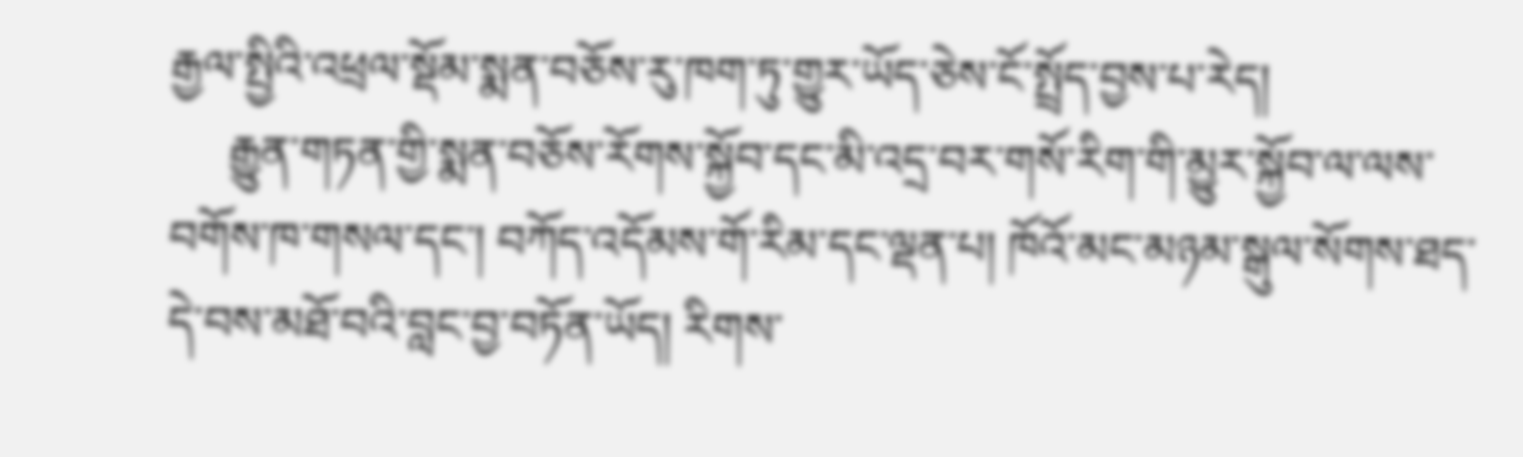རྒྱལ་སྤྱིའི་འཕྲལ་སྡོམ་སྨན་བཅོས་རུ་ཁག་ཏུ་གྱུར་ཡོད་ཅེས་ངོ་སྤྲོད་བྱས་པ་རེད།
     རྒྱུན་གཏན་གྱི་སྨན་བཅོས་རོགས་སྐྱོབ་དང་མི་འདྲ་བར་གསོ་རིག་གི་མྱུར་སྐྱོབ་ལ་ལས་བགོས་ཁ་གསལ་དང་། བཀོད་འདོམས་གོ་རིམ་དང་ལྡན་པ། ཁོའོ་མང་མཉམ་སྒུལ་སོགས་ཐད་དེ་བས་མཐོ་བའི་བླང་བྱ་བཏོན་ཡོད། རིགས་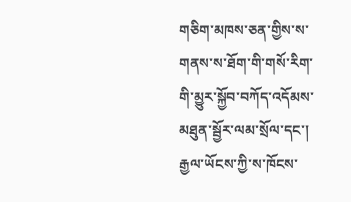གཅིག་མཁས་ཅན་གྱིས་ས་གནས་ས་ཐོག་གི་གསོ་རིག་གི་མྱུར་སྐྱོབ་བཀོད་འདོམས་མཐུན་སྦྱོར་ལམ་སྲོལ་དང་། རྒྱལ་ཡོངས་ཀྱི་ས་ཁོངས་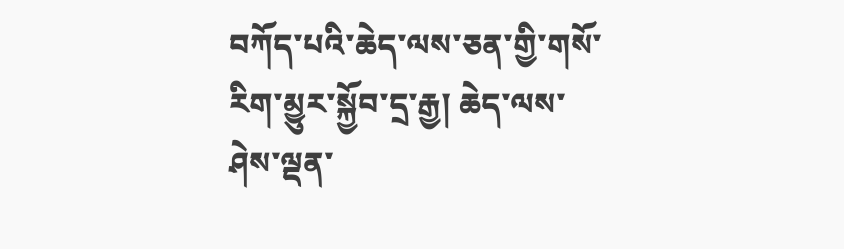བཀོད་པའི་ཆེད་ལས་ཅན་གྱི་གསོ་རིག་མྱུར་སྐྱོབ་དྲ་རྒྱ། ཆེད་ལས་ཤེས་ལྡན་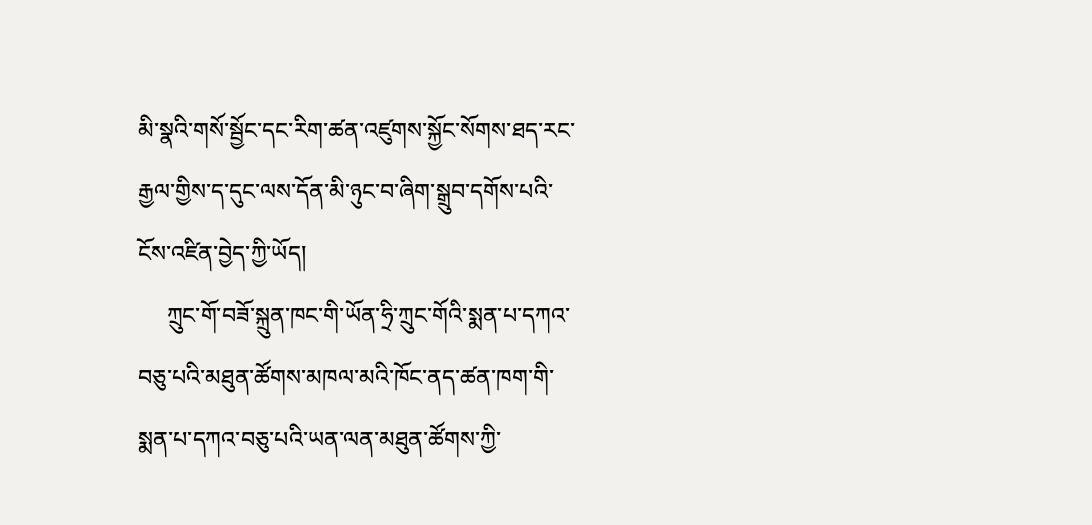མི་སྣའི་གསོ་སྦྱོང་དང་རིག་ཚན་འཛུགས་སྐྱོང་སོགས་ཐད་རང་རྒྱལ་གྱིས་ད་དུང་ལས་དོན་མི་ཉུང་བ་ཞིག་སྒྲུབ་དགོས་པའི་ངོས་འཛིན་བྱེད་ཀྱི་ཡོད།
     ཀྲུང་གོ་བཟོ་སྐྲུན་ཁང་གི་ཡོན་ཧྲི་ཀྲུང་གོའི་སྨན་པ་དཀའ་བཅུ་པའི་མཐུན་ཚོགས་མཁལ་མའི་ཁོང་ནད་ཚན་ཁག་གི་སྨན་པ་དཀའ་བཅུ་པའི་ཡན་ལན་མཐུན་ཚོགས་ཀྱི་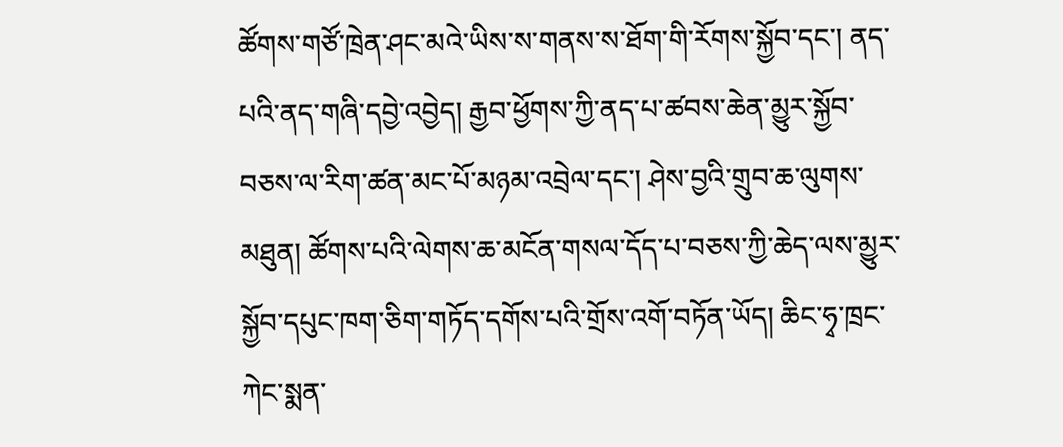ཚོགས་གཙོ་ཁྲེན་ཤང་མའེ་ཡིས་ས་གནས་ས་ཐོག་གི་རོགས་སྐྱོབ་དང་། ནད་པའི་ནད་གཞི་དབྱེ་འབྱེད། རྒྱབ་ཕྱོགས་ཀྱི་ནད་པ་ཚབས་ཆེན་མྱུར་སྐྱོབ་བཅས་ལ་རིག་ཚན་མང་པོ་མཉམ་འབྲེལ་དང་། ཤེས་བྱའི་གྲུབ་ཆ་ལུགས་མཐུན། ཚོགས་པའི་ལེགས་ཆ་མངོན་གསལ་དོད་པ་བཅས་ཀྱི་ཆེད་ལས་མྱུར་སྐྱོབ་དཔུང་ཁག་ཅིག་གཏོད་དགོས་པའི་གྲོས་འགོ་བཏོན་ཡོད། ཆིང་ཧྭ་ཁྲང་ཀེང་སྨན་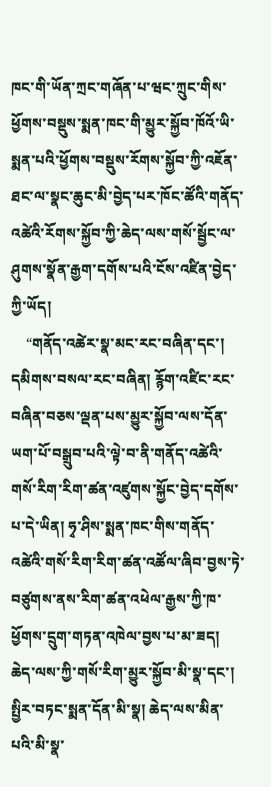ཁང་གི་ཡོན་ཀྲང་གཞོན་པ་ཝང་ཀྲུང་གིས་ཕྱོགས་བསྡུས་སྨན་ཁང་གི་མྱུར་སྐྱོབ་ཁོའོ་ཡི་སྨན་པའི་ཕྱོགས་བསྡུས་རོགས་སྐྱོབ་ཀྱི་འཇོན་ཐང་ལ་སྣང་ཆུང་མི་བྱེད་པར་ཁོང་ཚོའི་གནོད་འཚེའི་རོགས་སྐྱོབ་ཀྱི་ཆེད་ལས་གསོ་སྦྱོང་ལ་ཤུགས་སྣོན་རྒྱག་དགོས་པའི་ངོས་འཛིན་བྱེད་ཀྱི་ཡོད།
    “གནོད་འཚེར་སྣ་མང་རང་བཞིན་དང་། དམིགས་བསལ་རང་བཞིན། རྙོག་འཛིང་རང་བཞིན་བཅས་ལྡན་པས་མྱུར་སྐྱོབ་ལས་དོན་ཡག་པོ་བསྒྲུབ་པའི་ལྟེ་བ་ནི་གནོད་འཚེའི་གསོ་རིག་རིག་ཚན་འཛུགས་སྐྱོང་བྱེད་དགོས་པ་དེ་ཡིན། ཧྭ་ཤིས་སྨན་ཁང་གིས་གནོད་འཚེའི་གསོ་རིག་རིག་ཚན་འཚོལ་ཞིབ་བྱས་ཏེ་བཙུགས་ནས་རིག་ཚན་འཕེལ་རྒྱས་ཀྱི་ཁ་ཕྱོགས་དྲུག་གཏན་འཁེལ་བྱས་པ་མ་ཟད། ཆེད་ལས་ཀྱི་གསོ་རིག་མྱུར་སྐྱོབ་མི་སྣ་དང་། སྤྱིར་བཏང་སྨན་དོན་མི་སྣ། ཆེད་ལས་མིན་པའི་མི་སྣ་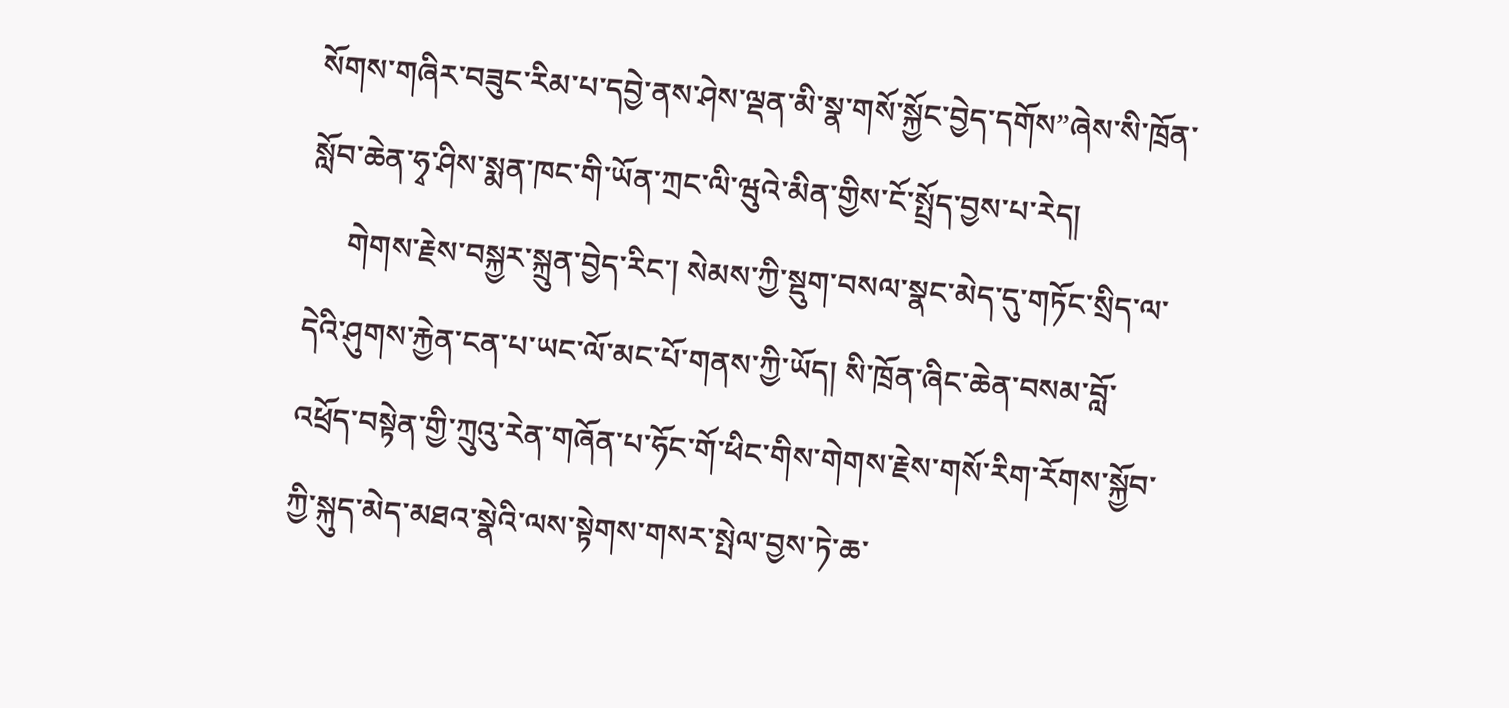སོགས་གཞིར་བཟུང་རིམ་པ་དབྱེ་ནས་ཤེས་ལྡན་མི་སྣ་གསོ་སྐྱོང་བྱེད་དགོས”ཞེས་སི་ཁྲོན་སློབ་ཆེན་ཧྭ་ཤིས་སྨན་ཁང་གི་ཡོན་ཀྲང་ལི་ཝུའེ་མིན་གྱིས་ངོ་སྤྲོད་བྱས་པ་རེད།
     གེགས་རྗེས་བསྐྱར་སྐྲུན་བྱེད་རིང་། སེམས་ཀྱི་སྡུག་བསལ་སྣང་མེད་དུ་གཏོང་སྲིད་ལ་དེའི་ཤུགས་རྐྱེན་ངན་པ་ཡང་ལོ་མང་པོ་གནས་ཀྱི་ཡོད། སི་ཁྲོན་ཞིང་ཆེན་བསམ་བློ་འཕྲོད་བསྟེན་གྱི་ཀྲུའུ་རེན་གཞོན་པ་ཧོང་གོ་ཕིང་གིས་གེགས་རྗེས་གསོ་རིག་རོགས་སྐྱོབ་ཀྱི་སྐུད་མེད་མཐའ་སྣེའི་ལས་སྟེགས་གསར་སྤེལ་བྱས་ཏེ་ཆ་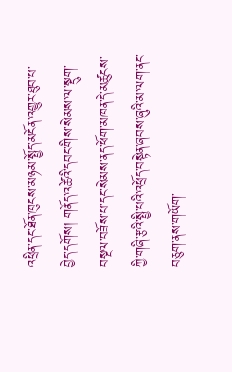འཕྲིན་དང་ཐོན་ཁུངས་མཉམ་སྤྱོད་མངོན་འགྱུར་ཐུབ་པ་བྱེད་དགོས། གནོད་འཚེའི་དབང་གིས་སེམས་ལ་སྡུག་བསྔལ་བཟོས་པ་དང་སེམས་ནད་ཕོག་མཁན་དེ་མཚུངས་ཀྱི་གཞི་རྩའི་སྤྱི་པའི་འཕྲོད་བསྟེན་ཞབས་ཞུའི་མ་ལག་ནང་བཅུག་ནས་གཡོག་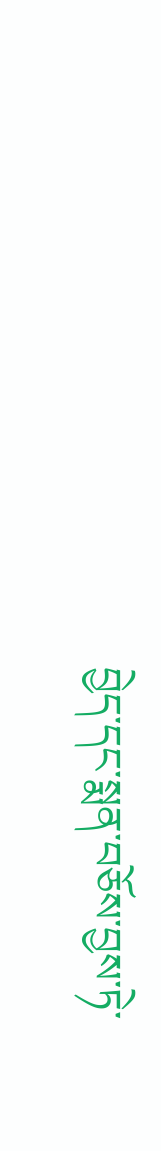བྱེད་དང་སྨན་བཅོས་བྱས་ཏེ་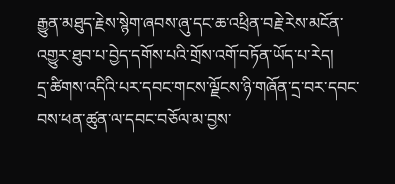རྒྱུན་མཐུད་རྗེས་སྙེག་ཞབས་ཞུ་དང་ཆ་འཕྲིན་བརྗེ་རེས་མངོན་འགྱུར་ཐུབ་པ་བྱེད་དགོས་པའི་གྲོས་འགོ་བཏོན་ཡོད་པ་རེད།
དྲ་ཚིགས་འདིའི་པར་དབང་གངས་ལྗོངས་ཉི་གཞོན་དྲ་བར་དབང་བས་ཕན་ཚུན་ལ་དབང་བཅོལ་མ་བྱས་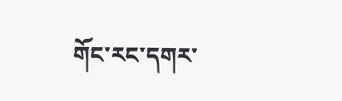གོང་རང་དགར་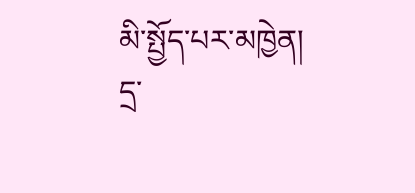མི་སྤྱོད་པར་མཁྱེན།
དྲ་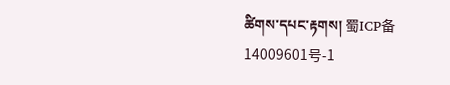ཚིགས་དཔང་རྟགས། 蜀ICP备14009601号-1